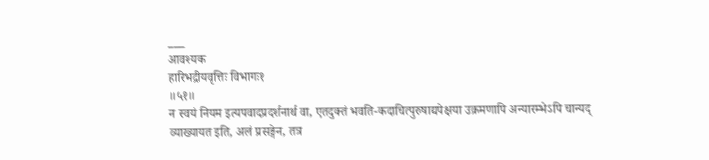___
आवश्यक
हारिभद्रीयवृत्तिः विभागः१
॥५१॥
न स्वयं नियम इत्यपवादप्रदर्शनार्थ वा, एतदुक्तं भवति-कदाचित्पुरुषाद्यपेक्षया उक्रमणापि अन्यारम्भेऽपि चान्यद् व्याख्यायत इति, अलं प्रसङ्गेन, तत्र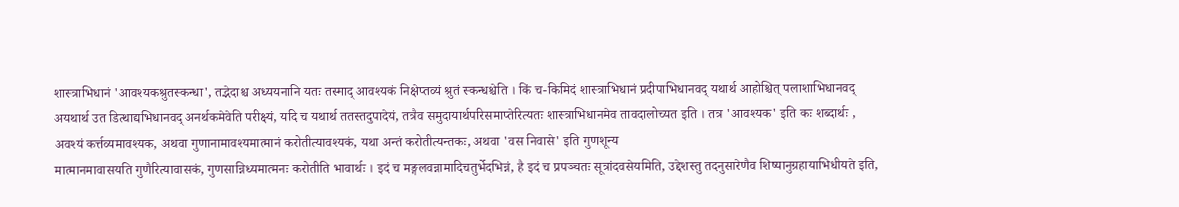शास्त्राभिधानं 'आवश्यकश्रुतस्कन्धा', तद्भेदाश्च अध्ययनानि यतः तस्माद् आवश्यकं निक्षेप्तव्यं श्रुतं स्कन्धश्चेति । किं च-किमिदं शास्त्राभिधानं प्रदीपाभिधानवद् यथार्थ आहोश्चित् पलाशाभिधानवद् अयथार्थ उत डित्थाद्यभिधानवद् अनर्थकमेवेति परीक्ष्यं, यदि च यथार्थ ततस्तदुपादेयं, तत्रैव समुदायार्थपरिसमाप्तेरित्यतः शास्त्राभिधानमेव तावदालोच्यत इति । तत्र 'आवश्यक' इति कः शब्दार्थः , अवश्यं कर्त्तव्यमावश्यक, अथवा गुणानामावश्यमात्मानं करोतीत्यावश्यकं, यथा अन्तं करोतीत्यन्तकः, अथवा 'वस निवासे' इति गुणशून्य
मात्मानमावासयति गुणैरित्यावासकं, गुणसान्निध्यमात्मनः करोतीति भावार्थः । इदं च मङ्गलवन्नामादिचतुर्भेदभिन्नं, है इदं च प्रपञ्चतः सूत्रांदवसेयमिति, उद्देशस्तु तदनुसारेणैव शिष्यानुग्रहायाभिधीयते इति,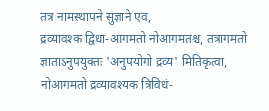तत्र नामस्थापने सुज्ञाने एव,
द्रव्यावश्क द्विधा-आगमतो नोआगमतश्च, तत्रागमतो ज्ञाताऽनुपयुक्तः 'अनुपयोगो द्रव्य' मितिकृत्वा, नोआगमतो द्रव्यावश्यक त्रिविधं-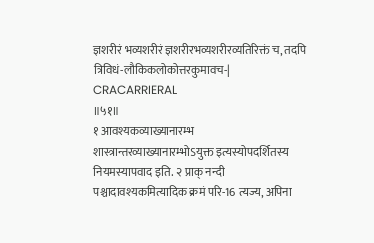ज्ञशरीरं भव्यशरीरं ज्ञशरीरभव्यशरीरव्यतिरिक्तं च, तदपि त्रिविधं-लौकिकलोकोत्तरकुमावच-|
CRACARRIERAL
॥५१॥
१ आवश्यकव्याख्यानारम्भ शास्त्रान्तरव्याख्यानारम्भोऽयुक्त इत्यस्योपदर्शितस्य नियमस्यापवाद इति. २ प्राक् नन्दी पश्चादावश्यकमित्यादिक क्रमं परि-16 त्यज्य, अपिना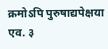क्रमोऽपि पुरुषाद्यपेक्षया एव. ३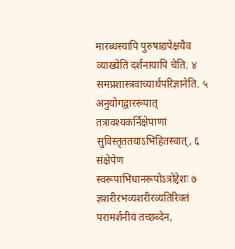मारब्धस्यापि पुरुषाद्यपेक्षयैव व्याख्येति दर्शनायापि चेति. ४ समप्रशास्त्रवाच्यार्थपरिज्ञानेति. ५ अनुयोगद्वाररूपात् तत्रावश्यकर्निक्षेपाणां सुविस्तृततयाऽभिहितस्वात्, ६ संक्षेपेण स्वरूपाभिधानरूपोऽत्रोद्देशः ७ ज्ञशरीरभव्यशरीरव्यतिरिक्तं परामर्शनीयं तच्छब्देन,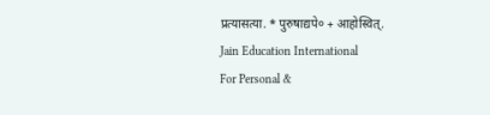प्रत्यासत्या. * पुरुषाद्यपे० + आहोस्वित्.
Jain Education International
For Personal &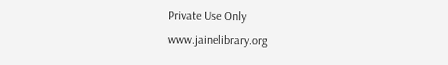Private Use Only
www.jainelibrary.org